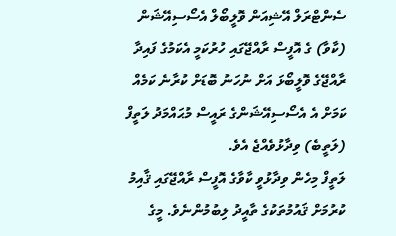ސެންޓްރަލް އޭޝިއަން ވޮލީބޯލް އެސޯސިއޭޝަން (ކާވާ) ގެ އޮފީސް ރާއްޖޭގައި ހުރުކަމީ އެކަމުގެ ފައިދާ ރާއްޖޭގެ ވޮލީބޯޅަ އަށް ނުހަނު ބޮޑަށް ކުރާނެ ކަމެއް ކަމަށް އެ އެސޯސިއޭޝަންގެ ރައީސް މުޙައްމަދު ލަތީފް (ލަތީބެ) ވިދާޅުވެއްޖެ އެވެ.
ލަތީފް މިހެން ވިދާޅުވީ ކާވާގެ އޮފީސް ރާއްޖޭގައި ޤާއިމު ކުރުމަށް ޤައުމުތަކުގެ ތާއީދު ލިބުމުންނެވެ. މީގެ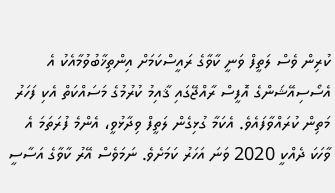ކުރިން ވެސް ލަތީފް ވަނީ ކާވާގެ ރައީސްކަމަށް އިންތިޚާބުވުމާއެކު އެ އެސޯސިއޭޝަންގެ އޮފީސް ރާއްޖޭގައި ޤާއިމު ކުރުމުގެ މަސައްކަތް އެކި ފަހަރު މަތިން ކުރައްވާފައެވެ. އެކަމާ ގުޅިގެން ލަތީފް ވިދާޅުވީ، އެންމެ ފުރަތަމަ އެ ވާހަކަ ދެއްކީ 2020 ވަނަ އަހަރު ކަމަށެވެ. ނަމަވެސް އޭރު ކާވާގެ އަސާސީ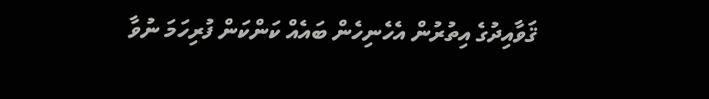ޤަވާއިދުގެ އިތުރުން އެހެނިހެން ބައެއް ކަންކަން ފުރިހަމަ ނުވާ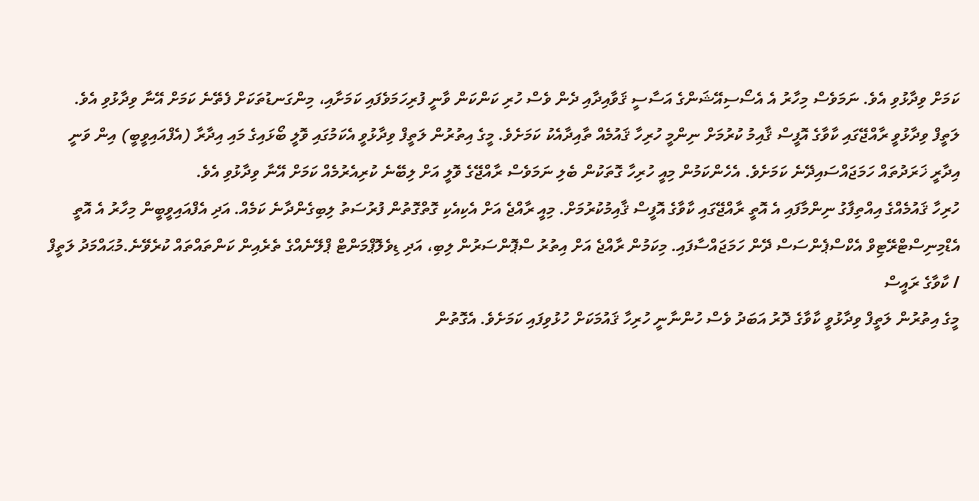ކަމަށް ވިދާޅުވި އެވެ. ނަމަވެސް މިހާރު އެ އެސޯސިއޭޝަންގެ އަސާސީ ޤަވާއިދާއި ދެން ވެސް ހުރި ކަންކަން ވާނީ ފުރިހަމަވެފައި ކަމަށާއި، މިންގަނޑުތަކަށް ފެތޭނެ ކަމަށް އޭނާ ވިދާޅުވި އެވެ.
ލަތީފް ވިދާޅުވީ ރާއްޖޭގައި ކާވާގެ އޮފީސް ޤާއިމު ކުރުމަށް ނިންމީ ހުރިހާ ޤައުމެއް ތާއިދާއެކު ކަމަށެވެ. މީގެ އިތުރުން ލަތީފް ވިދާޅުވީ އެކަމުގައި ވޮލީ ބޯޅައިގެ މައި އިދާރާ (އެފްއައިވީބީ) އިން ވަނީ އިދާރީ ޚަރަދުތައް ހަމަޖައްސައިދޭނެ ކަމަށެވެ. އެހެންކަމުން މިއީ ހުރިހާ ގޮތަކުން ބެލި ނަމަވެސް ރާއްޖޭގެ ވޮލީ އަށް ލިބޭނެ ކުރިއެރުމެއް ކަމަށް އޭނާ ވިދާޅުވި އެވެ.
ހުރިހާ ޤައުމެއްގެ އިއްތިފާގު ނިންމާފައި އެ އޮތީ ރާއްޖޭގައި ކާވާގެ އޮފީސް ޤާއިމުކުރުމަށް. މިއީ ރާއްޖެ އަށް އެކިއެކި ގޮތްގޮތުން ފުރުސަތު ލިބިގެންދާނެ ކަމެއް. އަދި އެފްއައިވީބީން މިހާރު އެ އޮތީ އެޑްމިނިސްޓްރޭޓިވް އެކްސްޕެންސަސް ދޭން ހަމަޖައްސާފައި. މިކަމުން ރާއްޖެ އަށް އިތުރު ސްޕޮންސަރުން ލިބި، އަދި ޑިވެލޮޕްމަންޓް ޕްލޭނެއްގެ ތެރެއިން ކަންތައްތައް ކުރެވޭނެ.މުޙައްމަދު ލަތީފް / ކާވާގެ ރައީސް
މީގެ އިތުރުން ލަތީފް ވިދާޅުވީ ކާވާގެ ދޮރު އަބަދު ވެސް ހުންނާނީ ހުރިހާ ޤައުމަކަށް ހުޅުވިފައި ކަމަށެވެ. އެގޮތުން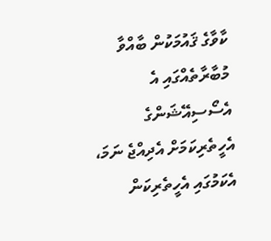ކާވާގެ ޤައުމަކުން ބާއްވާ މުބާރާތެއްގައި އެ އެސޯސިއޭޝަންގެ އެހީތެރިކަމަށް އެދިއްޖެ ނަމަ، އެކަމުގައި އެހީތެރިކަން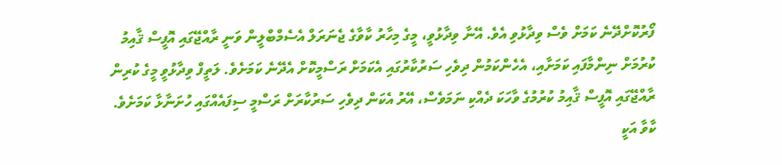ފޯރުކޮށްދޭނެ ކަމަށް ވެސް ވިދާޅުވި އެވެ. އޭނާ ވިދާޅުވީ، މީގެ މިހާރު ކާވާގެ ޖެނަރަލް އެސެމްބްލީން ވަނީ ރާއްޖޭގައި އޮފީސް ޤާއިމު ކުރުމަށް ނިންމާފައި ކަމަށާއި، އެހެންކަމުން ދިވެހި ސަރުކާރުގައި އެކަމަށް ރަސްމީކޮށް އެދޭނެ ކަމަށެވެ. ލަތީފް ވިދާޅުވީ މީގެ ކުރިން ރާއްޖޭގައި އޮފީސް ޤާއިމު ކުރުމުގެ ވާހަކަ ދެއްކި ނަމަވެސް، އޭރު އެކަން ދިވެހި ސަރުކާރަށް ރަސްމީ ސިފައެއްގައި ހުށަނާޅާ ކަމަށެވެ.
ކާވާ އަކީ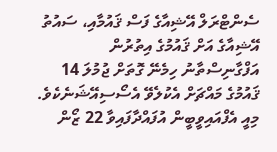ސެންޓްރަލް އޭޝިއާގެ ފަސް ޤައުމާއި، ސައުތު އޭޝިއާގެ އަށް ޤައުމުގެ އިތުރުން އަފްގާނިސްތާނު ހިމެނޭ ގޮތަށް ޖުމުލަ 14 ޤައުމުގެ މައްޗަށް އެކުލެވޭ އެސޯސިއޭޝަނެކެވެ. މިއީ އެފްއައިވީބީން އުފައްދާފައިވާ 22 ޒޯން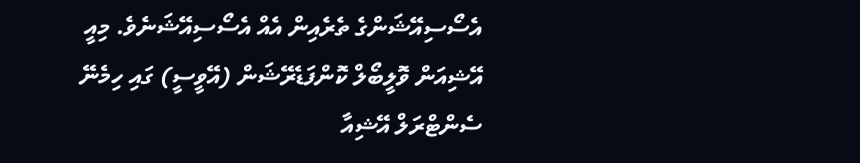އެސޯސިއޭޝަންގެ ތެރެއިން އެއް އެސޯސިއޭޝަނެވެ. މިއީ އޭޝިއަން ވޮލީބޯލް ކޮންފަޑެރޭޝަން (އޭވީސީ) ގައި ހިމެނޭ ސެންޓްރަލް އޭޝިއާ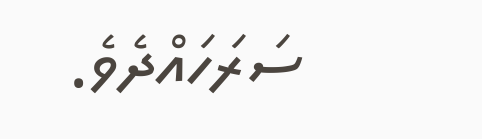ސަރަހައްދެވެ.